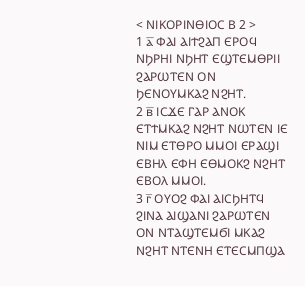< ⲚⲒⲔⲞⲢⲒⲚⲐⲒⲞⲤ Ⲃ 2 >
1 ⲁ̅ ⲪⲀⲒ ⲀⲒϮϨⲀⲠ ⲈⲢⲞϤ ⲚϦⲢⲎⲒ ⲚϦⲎⲦ ⲈϢⲦⲈⲘⲐⲢⲒⲒ ϨⲀⲢⲰⲦⲈⲚ ⲞⲚ ϦⲈⲚⲞⲨⲘⲔⲀϨ ⲚϨⲎⲦ.
2 ⲃ̅ ⲒⲤϪⲈ ⲄⲀⲢ ⲀⲚⲞⲔ ⲈⲦϮⲘⲔⲀϨ ⲚϨⲎⲦ ⲚⲰⲦⲈⲚ ⲒⲈ ⲚⲒⲘ ⲈⲦⲐⲢⲞ ⲘⲘⲞⲒ ⲈⲢⲀϢⲒ ⲈⲂⲎⲖ ⲈⲪⲎ ⲈⲐⲘⲞⲔϨ ⲚϨⲎⲦ ⲈⲂⲞⲖ ⲘⲘⲞⲒ.
3 ⲅ̅ ⲞⲨⲞϨ ⲪⲀⲒ ⲀⲒⲤϦⲎⲦϤ ϨⲒⲚⲀ ⲀⲒϢⲀⲚⲒ ϨⲀⲢⲰⲦⲈⲚ ⲞⲚ ⲚⲦⲀϢⲦⲈⲘϬⲒ ⲘⲔⲀϨ ⲚϨⲎⲦ ⲚⲦⲈⲚⲎ ⲈⲦⲈⲤⲘⲠϢⲀ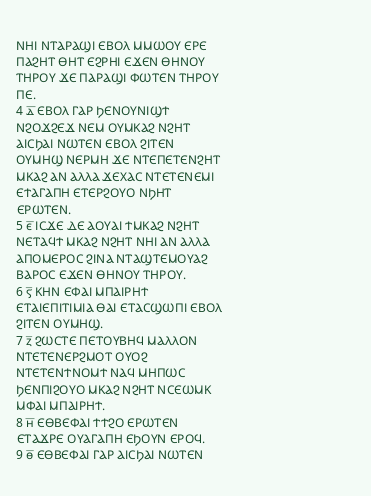ⲚⲎⲒ ⲚⲦⲀⲢⲀϢⲒ ⲈⲂⲞⲖ ⲘⲘⲰⲞⲨ ⲈⲢⲈ ⲠⲀϨⲎⲦ ⲐⲎⲦ ⲈϨⲢⲎⲒ ⲈϪⲈⲚ ⲐⲎⲚⲞⲨ ⲦⲎⲢⲞⲨ ϪⲈ ⲠⲀⲢⲀϢⲒ ⲪⲰⲦⲈⲚ ⲦⲎⲢⲞⲨ ⲠⲈ.
4 ⲇ̅ ⲈⲂⲞⲖ ⲄⲀⲢ ϦⲈⲚⲞⲨⲚⲒϢϮ ⲚϨⲞϪϨⲈϪ ⲚⲈⲘ ⲞⲨⲘⲔⲀϨ ⲚϨⲎⲦ ⲀⲒⲤϦⲀⲒ ⲚⲰⲦⲈⲚ ⲈⲂⲞⲖ ϨⲒⲦⲈⲚ ⲞⲨⲘⲎϢ ⲚⲈⲢⲘⲎ ϪⲈ ⲚⲦⲈⲠⲈⲦⲈⲚϨⲎⲦ ⲘⲔⲀϨ ⲀⲚ ⲀⲖⲖⲀ ϪⲈⲬⲀⲤ ⲚⲦⲈⲦⲈⲚⲈⲘⲒ ⲈϮⲀⲄⲀⲠⲎ ⲈⲦⲈⲢϨⲞⲨⲞ ⲚϦⲎⲦ ⲈⲢⲰⲦⲈⲚ.
5 ⲉ̅ ⲒⲤϪⲈ ⲆⲈ ⲀⲞⲨⲀⲒ ϮⲘⲔⲀϨ ⲚϨⲎⲦ ⲚⲈⲦⲀϤϮ ⲘⲔⲀϨ ⲚϨⲎⲦ ⲚⲎⲒ ⲀⲚ ⲀⲖⲖⲀ ⲀⲠⲞⲘⲈⲢⲞⲤ ϨⲒⲚⲀ ⲚⲦⲀϢⲦⲈⲘⲞⲨⲀϨ ⲂⲀⲢⲞⲤ ⲈϪⲈⲚ ⲐⲎⲚⲞⲨ ⲦⲎⲢⲞⲨ.
6 ⲋ̅ ⲔⲎⲚ ⲈⲪⲀⲒ ⲘⲠⲀⲒⲢⲎϮ ⲈⲦⲀⲒⲈⲠⲒⲦⲒⲘⲒⲀ ⲐⲀⲒ ⲈⲦⲀⲤϢⲰⲠⲒ ⲈⲂⲞⲖ ϨⲒⲦⲈⲚ ⲞⲨⲘⲎϢ.
7 ⲍ̅ ϨⲰⲤⲦⲈ ⲠⲈⲦⲞⲨⲂⲎϤ ⲘⲀⲖⲖⲞⲚ ⲚⲦⲈⲦⲈⲚⲈⲢϨⲘⲞⲦ ⲞⲨⲞϨ ⲚⲦⲈⲦⲈⲚϮⲚⲞⲘϮ ⲚⲀϤ ⲘⲎⲠⲰⲤ ϦⲈⲚⲠⲒϨⲞⲨⲞ ⲘⲔⲀϨ ⲚϨⲎⲦ ⲚⲤⲈⲰⲘⲔ ⲘⲪⲀⲒ ⲘⲠⲀⲒⲢⲎϮ.
8 ⲏ̅ ⲈⲐⲂⲈⲪⲀⲒ ϮϮϨⲞ ⲈⲢⲰⲦⲈⲚ ⲈⲦⲀϪⲢⲈ ⲞⲨⲀⲄⲀⲠⲎ ⲈϦⲞⲨⲚ ⲈⲢⲞϤ.
9 ⲑ̅ ⲈⲐⲂⲈⲪⲀⲒ ⲄⲀⲢ ⲀⲒⲤϦⲀⲒ ⲚⲰⲦⲈⲚ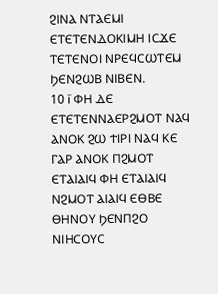ϨⲒⲚⲀ ⲚⲦⲀⲈⲘⲒ ⲈⲦⲈⲦⲈⲚⲆⲞⲔⲒⲘⲎ ⲒⲤϪⲈ ⲦⲈⲦⲈⲚⲞⲒ ⲚⲢⲈϤⲤⲰⲦⲈⲘ ϦⲈⲚϨⲰⲂ ⲚⲒⲂⲈⲚ.
10 ⲓ̅ ⲪⲎ ⲆⲈ ⲈⲦⲈⲦⲈⲚⲚⲀⲈⲢϨⲘⲞⲦ ⲚⲀϤ ⲀⲚⲞⲔ ϨⲰ ϮⲒⲢⲒ ⲚⲀϤ ⲔⲈ ⲄⲀⲢ ⲀⲚⲞⲔ ⲠϨⲘⲞⲦ ⲈⲦⲀⲒⲀⲒϤ ⲪⲎ ⲈⲦⲀⲒⲀⲒϤ ⲚϨⲘⲞⲦ ⲀⲒⲀⲒϤ ⲈⲐⲂⲈ ⲐⲎⲚⲞⲨ ϦⲈⲚⲠϨⲞ ⲚⲒⲎⲤⲞⲨⲤ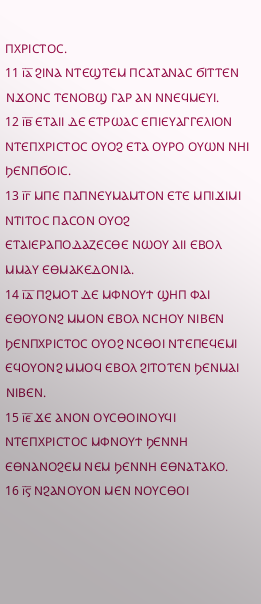ⲠⲬⲢⲒⲤⲦⲞⲤ.
11 ⲓ̅ⲁ̅ ϨⲒⲚⲀ ⲚⲦⲈϢⲦⲈⲘ ⲠⲤⲀⲦⲀⲚⲀⲤ ϬⲒⲦⲦⲈⲚ ⲚϪⲞⲚⲤ ⲦⲈⲚⲞⲂϢ ⲄⲀⲢ ⲀⲚ ⲚⲚⲈϤⲘⲈⲨⲒ.
12 ⲓ̅ⲃ̅ ⲈⲦⲀⲒⲒ ⲆⲈ ⲈⲦⲢⲰⲀⲤ ⲈⲠⲒⲈⲨⲀⲄⲄⲈⲖⲒⲞⲚ ⲚⲦⲈⲠⲬⲢⲒⲤⲦⲞⲤ ⲞⲨⲞϨ ⲈⲦⲀ ⲞⲨⲢⲞ ⲞⲨⲰⲚ ⲚⲎⲒ ϦⲈⲚⲠϬⲞⲒⲤ.
13 ⲓ̅ⲅ̅ ⲘⲠⲈ ⲠⲀⲠⲚⲈⲨⲘⲀⲘⲦⲞⲚ ⲈⲦⲈ ⲘⲠⲒϪⲒⲘⲒ ⲚⲦⲒⲦⲞⲤ ⲠⲀⲤⲞⲚ ⲞⲨⲞϨ ⲈⲦⲀⲒⲈⲢⲀⲠⲞⲆⲀⲌⲈⲤⲐⲈ ⲚⲰⲞⲨ ⲀⲒⲒ ⲈⲂⲞⲖ ⲘⲘⲀⲨ ⲈⲐⲘⲀⲔⲈⲆⲞⲚⲒⲀ.
14 ⲓ̅ⲇ̅ ⲠϨⲘⲞⲦ ⲆⲈ ⲘⲪⲚⲞⲨϮ ϢⲎⲠ ⲪⲀⲒ ⲈⲐⲞⲨⲞⲚϨ ⲘⲘⲞⲚ ⲈⲂⲞⲖ ⲚⲤⲎⲞⲨ ⲚⲒⲂⲈⲚ ϦⲈⲚⲠⲬⲢⲒⲤⲦⲞⲤ ⲞⲨⲞϨ ⲚⲤⲐⲞⲒ ⲚⲦⲈⲠⲈϤⲈⲘⲒ ⲈϤⲞⲨⲞⲚϨ ⲘⲘⲞϤ ⲈⲂⲞⲖ ϨⲒⲦⲞⲦⲈⲚ ϦⲈⲚⲘⲀⲒ ⲚⲒⲂⲈⲚ.
15 ⲓ̅ⲉ̅ ϪⲈ ⲀⲚⲞⲚ ⲞⲨⲤⲐⲞⲒⲚⲞⲨϤⲒ ⲚⲦⲈⲠⲬⲢⲒⲤⲦⲞⲤ ⲘⲪⲚⲞⲨϮ ϦⲈⲚⲚⲎ ⲈⲐⲚⲀⲚⲞϨⲈⲘ ⲚⲈⲘ ϦⲈⲚⲚⲎ ⲈⲐⲚⲀⲦⲀⲔⲞ.
16 ⲓ̅ⲋ̅ ⲚϨⲀⲚⲞⲨⲞⲚ ⲘⲈⲚ ⲚⲞⲨⲤⲐⲞⲒ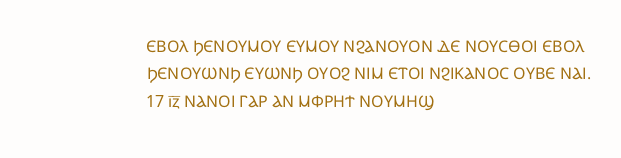ⲈⲂⲞⲖ ϦⲈⲚⲞⲨⲘⲞⲨ ⲈⲨⲘⲞⲨ ⲚϨⲀⲚⲞⲨⲞⲚ ⲆⲈ ⲚⲞⲨⲤⲐⲞⲒ ⲈⲂⲞⲖ ϦⲈⲚⲞⲨⲰⲚϦ ⲈⲨⲰⲚϦ ⲞⲨⲞϨ ⲚⲒⲘ ⲈⲦⲞⲒ ⲚϨⲒⲔⲀⲚⲞⲤ ⲞⲨⲂⲈ ⲚⲀⲒ.
17 ⲓ̅ⲍ̅ ⲚⲀⲚⲞⲒ ⲄⲀⲢ ⲀⲚ ⲘⲪⲢⲎϮ ⲚⲞⲨⲘⲎϢ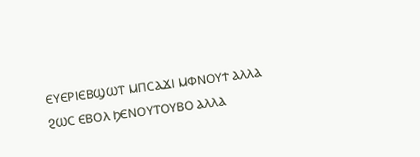ⲈⲨⲈⲢⲒⲈⲂϢⲰⲦ ⲘⲠⲤⲀϪⲒ ⲘⲪⲚⲞⲨϮ ⲀⲖⲖⲀ ϨⲰⲤ ⲈⲂⲞⲖ ϦⲈⲚⲞⲨⲦⲞⲨⲂⲞ ⲀⲖⲖⲀ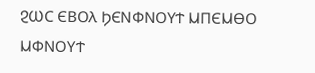ϨⲰⲤ ⲈⲂⲞⲖ ϦⲈⲚⲪⲚⲞⲨϮ ⲘⲠⲈⲘⲐⲞ ⲘⲪⲚⲞⲨϮ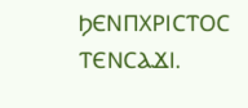ϦⲈⲚⲠⲬⲢⲒⲤⲦⲞⲤ ⲦⲈⲚⲤⲀϪⲒ.